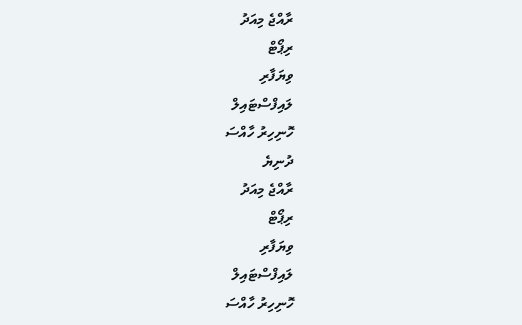ރާއްޖެ މިއަދު
ރިޕޯޓް
ވިޔަފާރި
ލައިފްސްޓައިލް
ހޮނިހިރު ހާއްސަ
ދުނިޔެ
ރާއްޖެ މިއަދު
ރިޕޯޓް
ވިޔަފާރި
ލައިފްސްޓައިލް
ހޮނިހިރު ހާއްސަ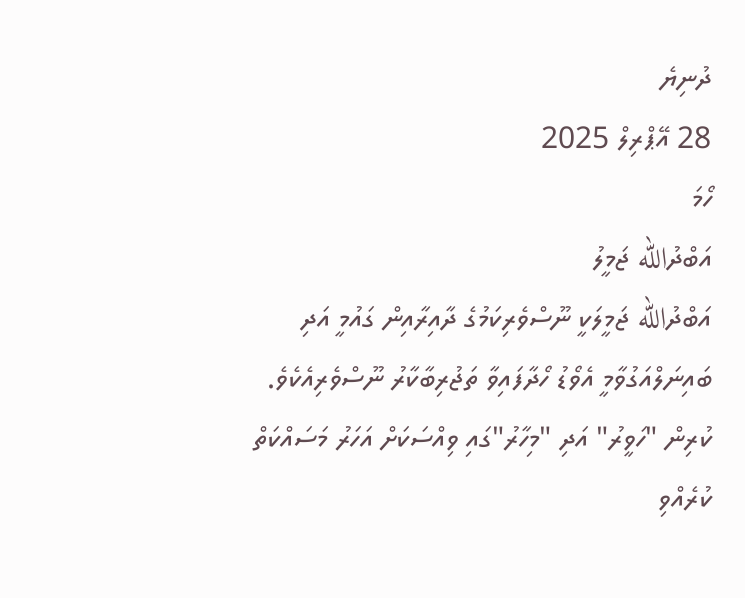ދުނިޔެ
28 އޭޕްރިލް 2025
ހޯމަ
އަބްދުالله ޖަމީލު
އަބްދުالله ޖަމީލަކީ ނޫސްވެރިކަމުގެ ދާއިރާއިން ގައުމީ އަދި ބައިނަލްއަގުވާމީ އެވޯޑު ހޯދާފައިވާ ތަޖުރިބާކާރު ނޫސްވެރިއެކެވެ. ކުރިން "ހަވީރު" އަދި "މިހާރު"ގައި ވިއްސަކަށް އަހަރު މަސައްކަތް ކުރެއްވި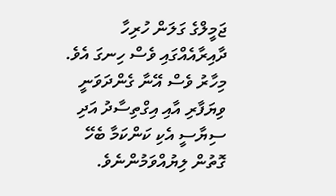ޖަމީލްގެ ގަލަން ހުރިހާ ދާއިރާއެއްގައި ވެސް ހިނގަ އެވެ. މިހާރު ވެސް އޭނާ ގެންދަވަނީ ވިޔަފާރި އާއި އިގްތިސާދު އަދި ސިޔާސީ އެކި ކަންކަމާ ބެހޭ ގޮތުން ލިޔުއްވަމުންނެވެ.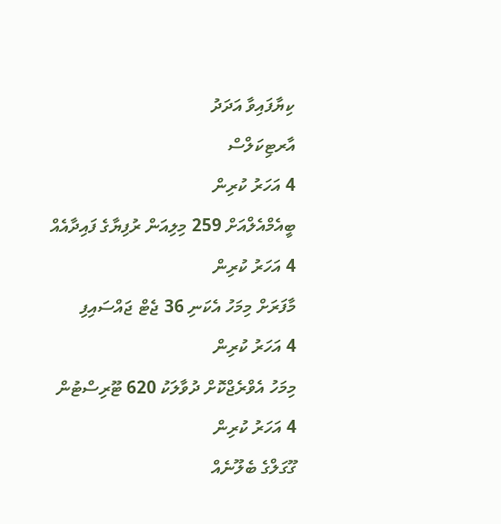ކިޔާފައިވާ އަދަދު
އާރޓިކަލްސް
4 އަހަރު ކުރިން
ބީއެމްއެލްއަށް 259 މިލިއަން ރުފިޔާގެ ފައިދާއެއް
4 އަހަރު ކުރިން
މާފަރަށް މިމަހު އެކަނި 36 ޖެޓް ޖައްސައިފި
4 އަހަރު ކުރިން
މިމަހު އެވްރެޖްކޮށް ދުވާލަކު 620 ޓޫރިސްޓުން
4 އަހަރު ކުރިން
ގޫގަލްގެ ބެލޫނެއް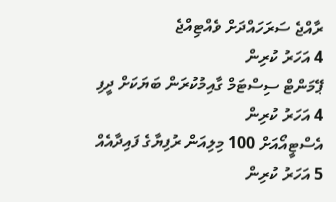ރާއްޖެ ސަރަހައްދަށް ވެއްޓިއްޖެ
4 އަހަރު ކުރިން
ޕޭމަންޓް ސިސްޓަމް ގާއިމުކުރަން ބަޔަކަށް ދީފި
4 އަހަރު ކުރިން
އެސްޓީއޯއަށް 100 މިލިއަން ރުފިޔާގެ ފައިދާއެއް
5 އަހަރު ކުރިން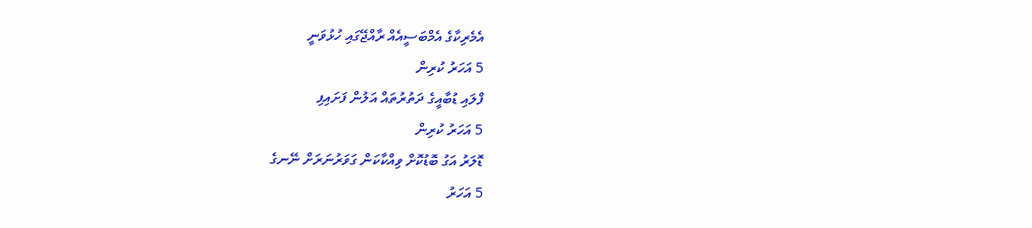އެމެރިކާގެ އެމްބަސީއެއް ރާއްޖޭގައި ހުޅުވަނީ
5 އަހަރު ކުރިން
ފްލައި ޑުބާއީގެ ދަތުރުތައް އަލުން ފަށައިފި
5 އަހަރު ކުރިން
ޑޮލަރު އަގު ބޮޑުކޮށް ވިއްކާކަން ގަވަރުނަރަށް ނޭނގެ
5 އަހަރު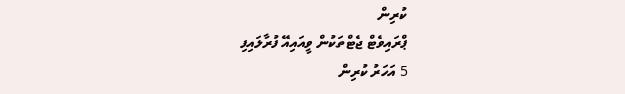ކުރިން
ޕްރައިވެޓް ޖެޓްތަކުން ވީއައިއޭ ފުރާލައިފި
5 އަހަރު ކުރިން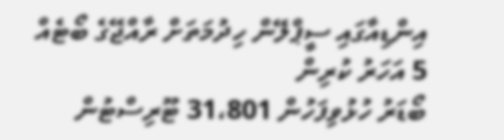އިންޑިއާގައި ސީޕްލޭން ހިދުމަތަށް ރާއްޖޭގެ ބޯޓެއް
5 އަހަރު ކުރިން
ބޯޑަރު ހުޅުވިފަހުން 31،801 ޓޫރިސްޓުން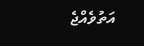އަތުވެއްޖެ